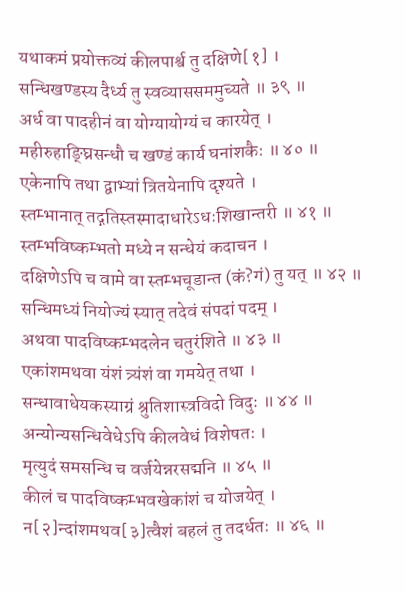यथाकमं प्रयोक्तव्यं कीलपार्श्व तु दक्षिणे[१] ।
सन्धिखण्डस्य दैर्ध्य तु स्वव्याससममुच्यते ॥ ३९ ॥
अर्ध वा पादहीनं वा योग्यायोग्यं च कारयेत् ।
महीरुहाङ्घ्रिसन्धौ च खण्डं कार्य घनांशकैः ॥ ४० ॥
एकेनापि तथा द्वाभ्यां त्रितयेनापि दृश्यते ।
स्तम्भानात् तद्गतिस्तस्मादाधारेऽधःशिखान्तरी ॥ ४१ ॥
स्तम्भविष्कम्भतो मध्ये न सन्धेयं कदाचन ।
दक्षिणेऽपि च वामे वा स्तम्भचूडान्त (कं?गं) तु यत् ॥ ४२ ॥
सन्धिमध्यं नियोज्यं स्यात् तदेवं संपदां पदम् ।
अथवा पादविष्कम्भदलेन चतुरंशिते ॥ ४३ ॥
एकांशमथवा यंशं त्र्यंशं वा गमयेत् तथा ।
सन्धावाधेयकस्याग्रं श्रुतिशास्त्रविदो विदुः ॥ ४४ ॥
अन्योन्यसन्धिवेधेऽपि कीलवेधं विशेषतः ।
मृत्युदं समसन्धि च वर्जयेन्नरसद्मनि ॥ ४५ ॥
कीलं च पादविष्कम्भवखेकांशं च योजयेत् ।
न[२]न्दांशमथव[३]त्वैशं बहलं तु तदर्धतः ॥ ४६ ॥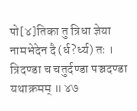पो[४]तिका तु त्रिधा ज्ञेया नामभेदेन दै (र्ध?र्ध्य) तः ।
त्रिदण्डा च चतुर्दण्डा पञ्चदण्डा यथाक्रमम् ॥ ४७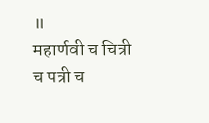॥
महार्णवी च चित्री च पत्री च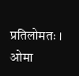प्रतिलोमतः ।
ओमा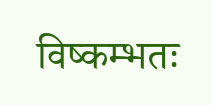विष्कम्भतः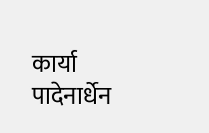कार्या पादेनार्धेन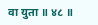वा युता ॥ ४८ ॥